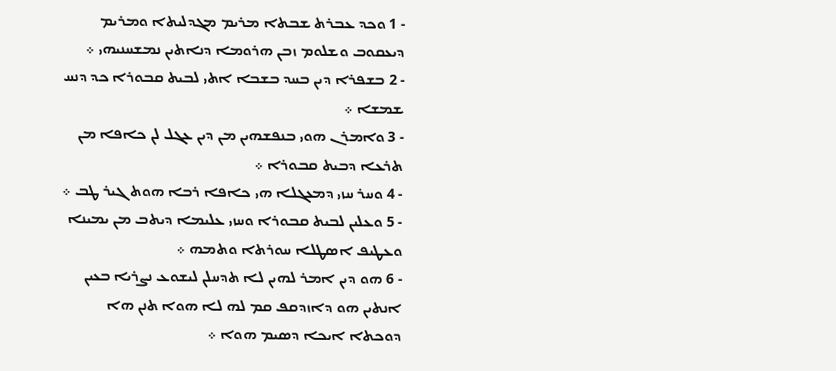- 1 ܘܟܕ ܥܒܪܬ ܫܒܬܐ ܡܪܝܡ ܡܓܕܠܝܬܐ ܘܡܪܝܡ ܕܝܥܩܘܒ ܘܫܠܘܡ ܙܒܢ ܗܪܘܡܐ ܕܢܐܬܝܢ ܢܡܫܚܢܝܗܝ ܀
- 2 ܒܫܦܪܐ ܕܝܢ ܒܚܕ ܒܫܒܐ ܐܬܝ ܠܒܝܬ ܩܒܘܪܐ ܟܕ ܕܢܚ ܫܡܫܐ ܀
- 3 ܘܐܡܪܢ ܗܘܝ ܒܢܦܫܗܝܢ ܡܢ ܕܝܢ ܥܓܠ ܠܢ ܟܐܦܐ ܡܢ ܬܪܥܐ ܕܒܝܬ ܩܒܘܪܐ ܀
- 4 ܘܚܪ ܚܙܝ ܕܡܥܓܠܐ ܗܝ ܟܐܦܐ ܪܒܐ ܗܘܬ ܓܝܪ ܛܒ ܀
- 5 ܘܥܠܝܢ ܠܒܝܬ ܩܒܘܪܐ ܘܚܙܝ ܥܠܝܡܐ ܕܝܬܒ ܡܢ ܝܡܝܢܐ ܘܥܛܝܦ ܐܤܛܠܐ ܚܘܪܬܐ ܘܬܡܗ ܀
- 6 ܗܘ ܕܝܢ ܐܡܪ ܠܗܝܢ ܠܐ ܬܕܚܠܢ ܠܝܫܘܥ ܢܨܪܝܐ ܒܥܝܢ ܐܢܬܝܢ ܗܘ ܕܐܙܕܩܦ ܩܡ ܠܗ ܠܐ ܗܘܐ ܬܢܢ ܗܐ ܕܘܟܬܐ ܐܝܟܐ ܕܤܝܡ ܗܘܐ ܀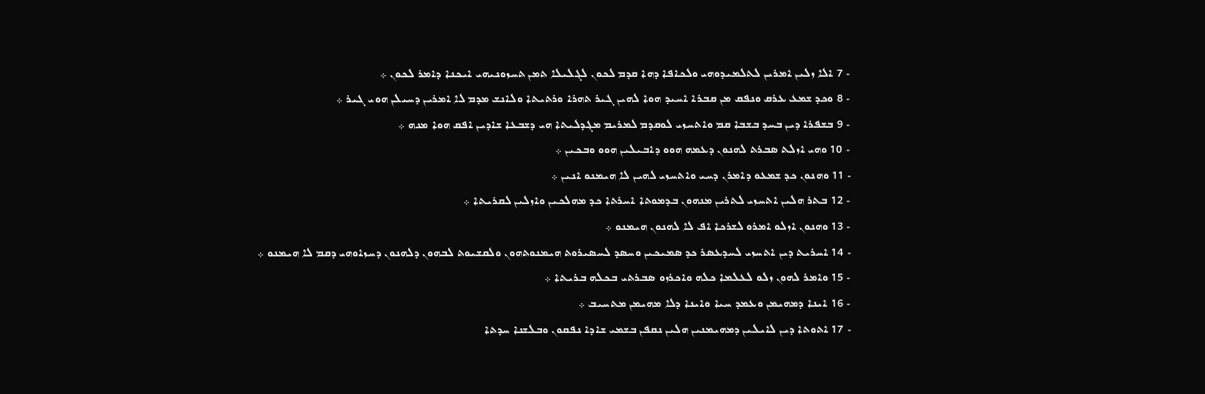- 7 ܐܠܐ ܙܠܝܢ ܐܡܪܝܢ ܠܬܠܡܝܕܘܗܝ ܘܠܟܐܦܐ ܕܗܐ ܩܕܡ ܠܟܘܢ ܠܓܠܝܠܐ ܬܡܢ ܬܚܙܘܢܝܗܝ ܐܝܟܢܐ ܕܐܡܪ ܠܟܘܢ ܀
- 8 ܘܟܕ ܫܡܥ ܥܪܩ ܘܢܦܩ ܡܢ ܩܒܪܐ ܐܚܝܕ ܗܘܐ ܠܗܝܢ ܓܝܪ ܬܗܪܐ ܘܪܬܝܬܐ ܘܠܐܢܫ ܡܕܡ ܠܐ ܐܡܪܝܢ ܕܚܝܠܢ ܗܘܝ ܓܝܪ ܀
- 9 ܒܫܦܪܐ ܕܝܢ ܒܚܕ ܒܫܒܐ ܩܡ ܘܐܬܚܙܝ ܠܘܩܕܡ ܠܡܪܝܡ ܡܓܕܠܝܬܐ ܗܝ ܕܫܒܥܐ ܫܐܕܝܢ ܐܦܩ ܗܘܐ ܡܢܗ ܀
- 10 ܘܗܝ ܐܙܠܬ ܤܒܪܬ ܠܗܢܘܢ ܕܥܡܗ ܗܘܘ ܕܐܒܝܠܝܢ ܗܘܘ ܘܒܟܝܢ ܀
- 11 ܘܗܢܘܢ ܟܕ ܫܡܥܘ ܕܐܡܪܢ ܕܚܝ ܘܐܬܚܙܝ ܠܗܝܢ ܠܐ ܗܝܡܢܘ ܐܢܝܢ ܀
- 12 ܒܬܪ ܗܠܝܢ ܐܬܚܙܝ ܠܬܪܝܢ ܡܢܗܘܢ ܒܕܡܘܬܐ ܐܚܪܬܐ ܟܕ ܡܗܠܟܝܢ ܘܐܙܠܝܢ ܠܩܪܝܬܐ ܀
- 13 ܘܗܢܘܢ ܐܙܠܘ ܐܡܪܘ ܠܫܪܟܐ ܐܦ ܠܐ ܠܗܢܘܢ ܗܝܡܢܘ ܀
- 14 ܐܚܪܝܬ ܕܝܢ ܐܬܚܙܝ ܠܚܕܥܤܪ ܟܕ ܤܡܝܟܝܢ ܘܚܤܕ ܠܚܤܝܪܘܬ ܗܝܡܢܘܬܗܘܢ ܘܠܩܫܝܘܬ ܠܒܗܘܢ ܕܠܗܢܘܢ ܕܚܙܐܘܗܝ ܕܩܡ ܠܐ ܗܝܡܢܘ ܀
- 15 ܘܐܡܪ ܠܗܘܢ ܙܠܘ ܠܥܠܡܐ ܟܠܗ ܘܐܟܪܙܘ ܤܒܪܬܝ ܒܟܠܗ ܒܪܝܬܐ ܀
- 16 ܐܝܢܐ ܕܡܗܝܡܢ ܘܥܡܕ ܚܝܐ ܘܐܝܢܐ ܕܠܐ ܡܗܝܡܢ ܡܬܚܝܒ ܀
- 17 ܐܬܘܬܐ ܕܝܢ ܠܐܝܠܝܢ ܕܡܗܝܡܢܝܢ ܗܠܝܢ ܢܩܦܢ ܒܫܡܝ ܫܐܕܐ ܢܦܩܘܢ ܘܒܠܫܢܐ ܚܕܬܐ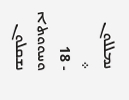ܢܡܠܠܘܢ ܀
- 18 ܘܚܘܘܬܐ ܢܫܩܠܘܢ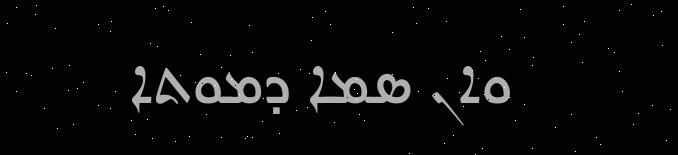ܘܐܢ ܤܡܐ ܕܡܘܬܐ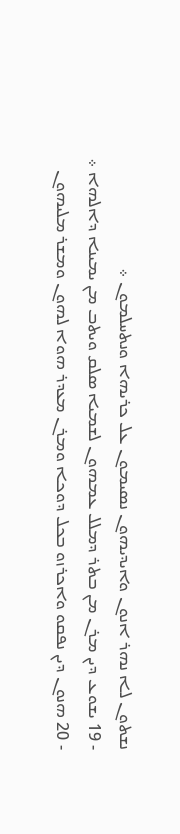ܢܫܬܘܢ ܠܐ ܢܗܪ ܐܢܘܢ ܘܐܝܕܝܗܘܢ ܢܤܝܡܘܢ ܥܠ ܟܪܝܗܐ ܘܢܬܚܠܡܘܢ ܀
- 19 ܝܫܘܥ ܕܝܢ ܡܪܢ ܡܢ ܒܬܪ ܕܡܠܠ ܥܡܗܘܢ ܠܫܡܝܐ ܤܠܩ ܘܝܬܒ ܡܢ ܝܡܝܢܐ ܕܐܠܗܐ ܀
- 20 ܗܢܘܢ ܕܝܢ ܢܦܩܘ ܘܐܟܪܙܘ ܒܟܠ ܕܘܟܐ ܘܡܪܢ ܡܥܕܪ ܗܘܐ ܠܗܘܢ ܘܡܫܪ ܡܠܝܗܘܢ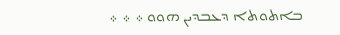ܒܐܬܘܬܐ ܕܥܒܕܝܢ ܗܘܘ ܀ ܀ ܀